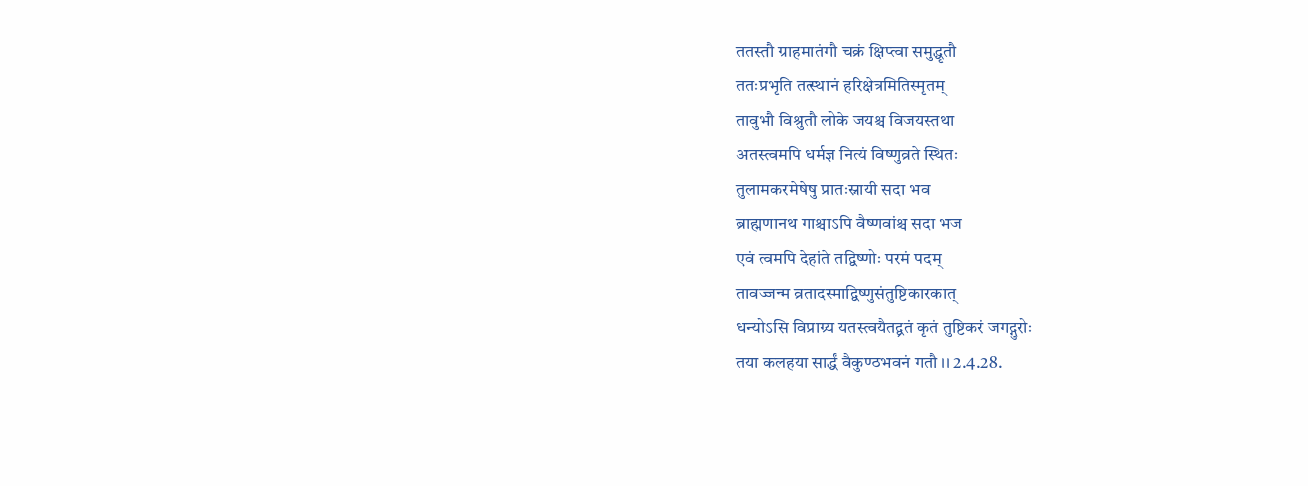ततस्तौ ग्राहमातंगौ चक्रं क्षिप्त्वा समुद्धृतौ
ततःप्रभृति तत्स्थानं हरिक्षेत्रमितिस्मृतम्
तावुभौ विश्रुतौ लोके जयश्च विजयस्तथा
अतस्त्वमपि धर्मज्ञ नित्यं विष्णुव्रते स्थितः
तुलामकरमेषेषु प्रातःस्नायी सदा भव
ब्राह्मणानथ गाश्चाऽपि वैष्णवांश्च सदा भज
एवं त्वमपि देहांते तद्विष्णोः परमं पदम्
तावज्जन्म व्रतादस्माद्विष्णुसंतुष्टिकारकात्
धन्योऽसि विप्राग्र्य यतस्त्वयैतद्व्रतं कृतं तुष्टिकरं जगद्गुरोः
तया कलहया सार्द्धं वैकुण्ठभवनं गतौ ।। 2.4.28.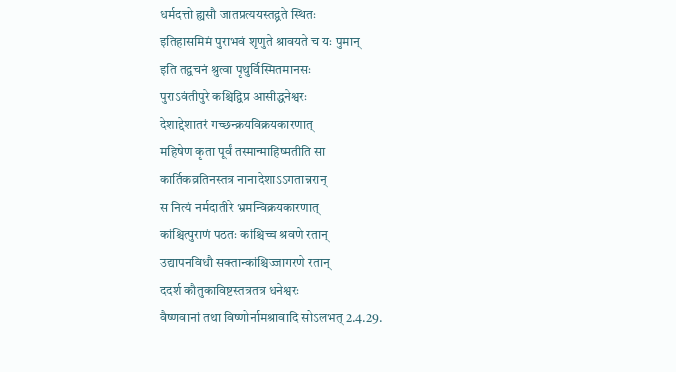धर्मदत्तो ह्यसौ जातप्रत्ययस्तद्व्रते स्थितः
इतिहासमिमं पुराभवं शृणुते श्रावयते च यः पुमान्
इति तद्वचनं श्रुत्वा पृथुर्विस्मितमानसः
पुराऽवंतीपुरे कश्चिद्विप्र आसीद्धनेश्वरः
देशाद्देशातरं गच्छन्क्रयविक्रयकारणात्
महिषेण कृता पूर्वं तस्मान्माहिष्मतीति सा
कार्तिकव्रतिनस्तत्र नानादेशाऽऽगतान्नरान्
स नित्यं नर्मदातीरे भ्रमन्विक्रयकारणात्
कांश्चित्पुराणं पठतः कांश्चिच्च श्रवणे रतान्
उद्यापनविधौ सक्तान्कांश्चिज्जागरणे रतान्
ददर्श कौतुकाविष्टस्तत्रतत्र धनेश्वरः
वैष्णवानां तथा विष्णोर्नामश्रावादि सोऽलभत् 2.4.29.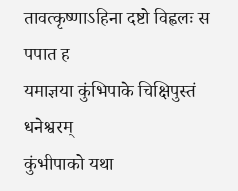तावत्कृष्णाऽहिना दष्टो विह्वलः स पपात ह
यमाज्ञया कुंभिपाके चिक्षिपुस्तं धनेश्वरम्
कुंभीपाको यथा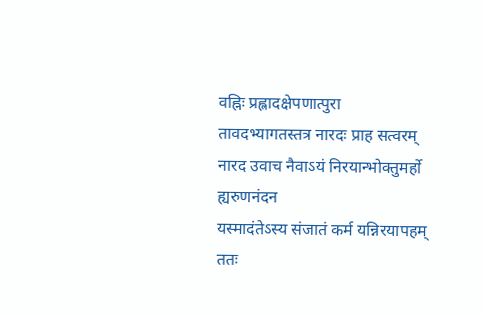वह्निः प्रह्लादक्षेपणात्पुरा
तावदभ्यागतस्तत्र नारदः प्राह सत्वरम् नारद उवाच नैवाऽयं निरयान्भोक्तुमर्हो ह्यरुणनंदन
यस्मादंतेऽस्य संजातं कर्म यन्निरयापहम्
ततः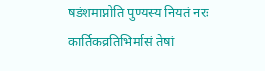षडंशमाप्नोति पुण्यस्य नियतं नरः
कार्तिकव्रतिभिर्मासं तेषां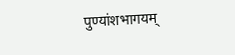पुण्यांशभागयम्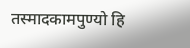तस्मादकामपुण्यो हि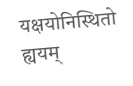यक्षयोनिस्थितो ह्ययम्